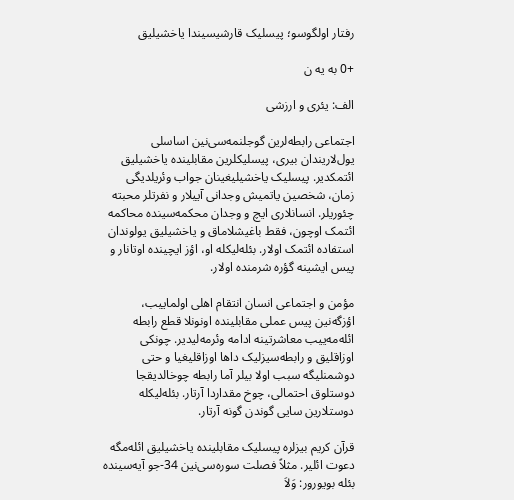رفتار اولگوسو؛ پیسلیک قارشیسیندا یاخشیلیق

+0 به یه ن

الف: یئری و ارزشی

اجتماعی رابطه‌لرین گوجلنمه‌سی‌نین اساسلی یول‌لاریندان بیری، پیسلیکلرین مقابلینده یاخشیلیق ائتمکدیر. پیسلیک یاخشیلیغینان جواب وئریلدیگی زمان، شخصین یاتمیش وجدانی آییلار و نفرتلر محبته چئوریلر. انسانلاری ایچ و وجدان محکمه‌سینده محاکمه ائتمک اوچون، فقط باغیشلاماق و یاخشیلیق یولوندان استفاده ائتمک اولار. بئله‌لیکله او، اؤز ایچینده اوتانار و پیس ایشینه گؤره شرمنده اولار.

مؤمن و اجتماعی انسان انتقام اهلی اولماییب، اؤزگه‌نین پیس عملی مقابلینده اونونلا قطع رابطه ائله‌مه‌ییب معاشرتینه ادامه وئرمه‌لیدیر. چونکی اوزاقلیق و رابطه‌سیزلیک داها اوزاقلیغیا و حتی دوشمنلیگه سبب اولا بیلر آما رابطه چوخالدیقجا دوستلوق احتمالی، چوخ مقداردا آرتار. بئله‌لیکله دوستلارین سایی گوندن گونه آرتار.

قرآن کریم بیزلره پیسلیک مقابلینده یاخشیلیق ائله‌مگه دعوت ائلیر. مثلاً فصلت سوره‌سی‌نین 34-جو آیه‌سینده بئله بویورور: وَلاَ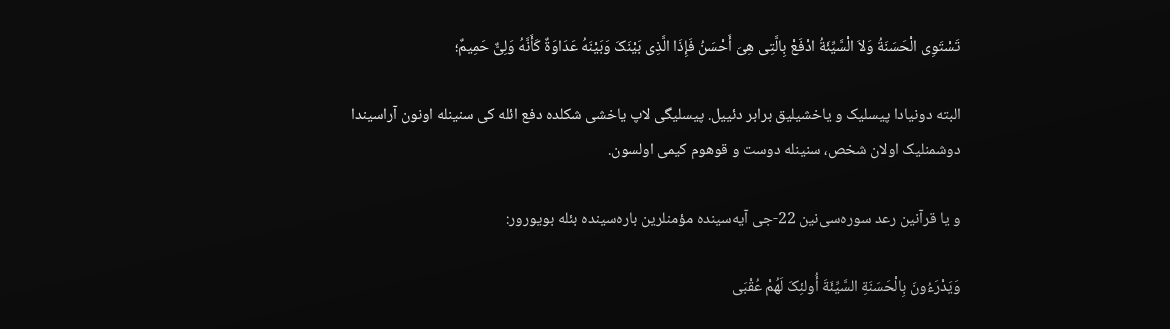تَسْتَوِی الْحَسَنَةُ وَلاَ الْسَّیِّئَةُ ادْفَعْ بِالَّتِی هِیَ أَحْسَنُ فَإِذَا الَّذِی بَیْنَکَ وَبَیْنَهُ عَدَاوَةٌ کَأَنَّهُ وَلِیٌّ حَمِیمٌ؛

البته دونیادا پیسلیک و یاخشیلیق برابر دئییل. پیسلیگی لاپ یاخشی شکلده دفع ائله کی سنینله اونون آراسیندا دوشمنلیک اولان شخص، سنینله دوست و قوهوم کیمی اولسون.

و یا قرآنین رعد سوره‌سی‌نین 22-جی آیه‌سینده مؤمنلرین باره‌سینده بئله بویورور:

وَیَدْرَءُونَ بِالْحَسَنَةِ السَّیِّئَةَ أُولئِکَ لَهُمْ عُقْبَى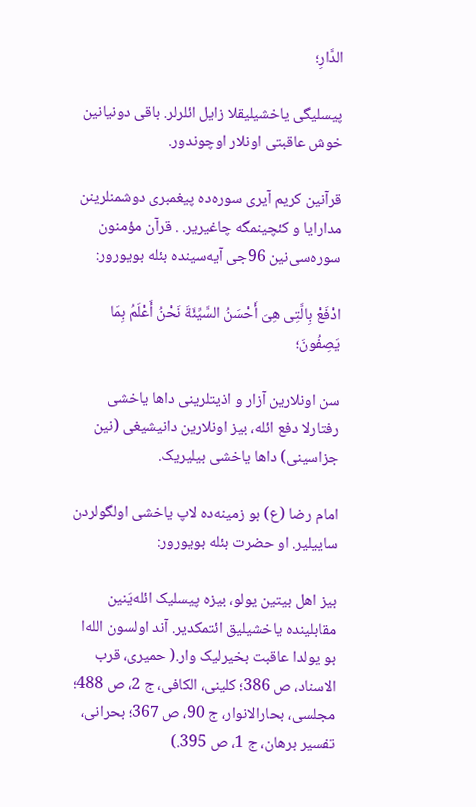الدَّارِ؛

پیسلیگی یاخشیلیقلا زایل ائلرلر. باقی دونیانین خوش عاقبتی اونلار اوچوندور.

قرآنین کریم آیری سوره‌ده پیغمبری دوشمنلرینن مدارایا و کئچینمگه چاغیریر. . قرآن مؤمنون سوره‌سی‌نین 96جی آیه‌سینده بئله بویورور:

ادْفَعْ بِالَّتِی هِیَ أَحْسَنُ السَّیِّئَةَ نَحْنُ أَعْلَمُ بِمَا یَصِفُونَ؛

سن اونلارین آزار و اذیتلرینی داها یاخشی رفتارلا دفع ائله، بیز اونلارین دانیشیغی (نین جزاسینی) داها یاخشی بیلیریک.

امام رضا (ع) بو زمینه‌ده لاپ یاخشی اولگولردن ساییلیر. او حضرت بئله بویورور:

بیز اهل بیتین یولو، بیزه پیسلیک ائله‌یَنین مقابلینده یاخشیلیق ائتمکدیر. آند اولسون الله‌ا بو یولدا عاقبت بخیرلیک وار.( حمیری، قرب الاسناد، ص 386؛ کلینی، الکافی، ج 2، ص 488؛ مجلسی، بحارالانوار، ج 90، ص 367؛ بحرانی، تفسیر برهان، ج 1، ص 395.)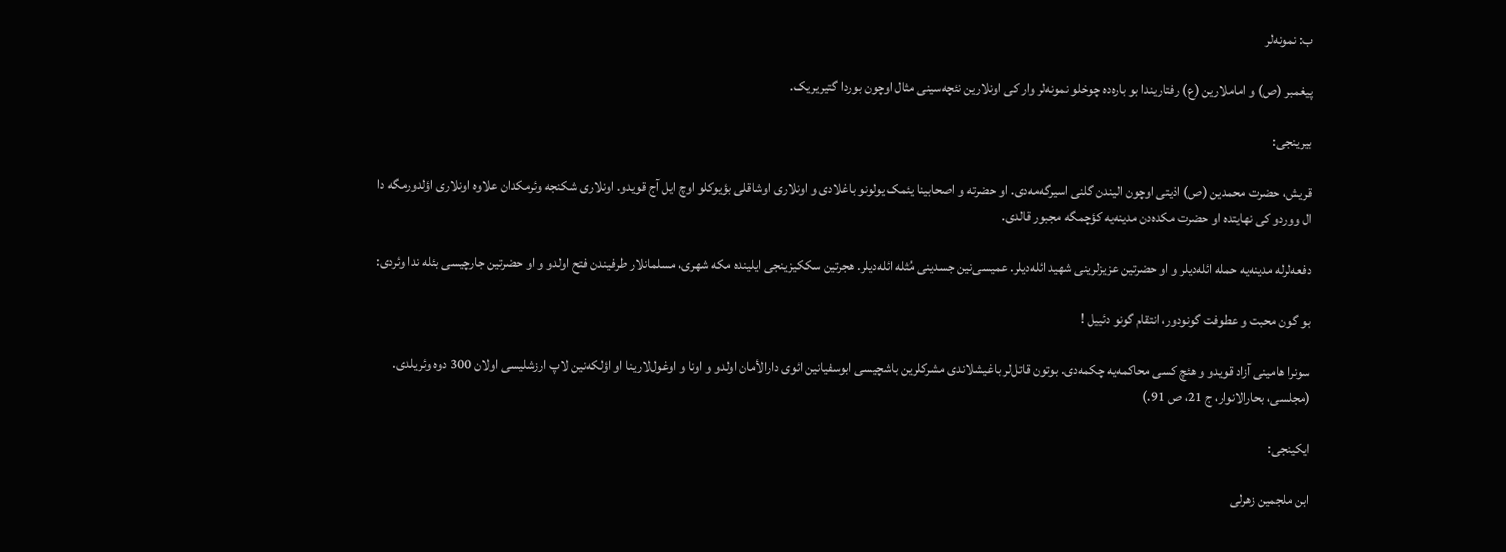ب: نمونه‌لر

پیغمبر (ص) و اماملارین (ع) رفتاریندا بو باره‌ده چوخلو نمونه‌لر وار کی اونلارین نئچه‌سینی مثال اوچون بوردا گتیریریک.

بیرینجی:

قریش، حضرت محمدین (ص) اذیتی اوچون الیندن گلنی اسیرگه‌مه‌دی. او حضرته و اصحابینا یئمک یولونو باغلادی و اونلاری اوشاقلی بؤیوکلو اوچ ایل آج قویدو. اونلاری شکنجه وئرمکدان علاوه اونلاری اؤلدورمگه دا ال ووردو کی نهایتده او حضرت مکده‌دن مدینه‌یه کؤچمگه مجبور قالدی.

دفعه‌لرله مدینه‌یه حمله ائله‌دیلر و او حضرتین عزیزلرینی شهید ائله‌دیلر. عمیسی‌نین جسدینی مُثله ائله‌دیلر. هجرتین سککیزینجی ایلینده مکه شهری، مسلمانلار طرفیندن فتح اولدو و او حضرتین جارچیسی بئله ندا وئردی:

بو گون محبت و عطوفت گونودور، انتقام گونو دئییل !

سونرا هامینی آزاد قویدو و هئچ کسی محاکمه‌یه چکمه‌دی. بوتون قاتل‌لر باغیشلاندی مشرکلرین باشچیسی ابوسفیانین ائوی دارالأمان اولدو و اونا و اوغول‌لارینا او اؤلکه‌نین لاپ ارزشلیسی اولان 300 دوه وئریلدی. (مجلسی، بحارالانوار، ج 21، ص 91.)

ایکینجی:

ابن ملجمین زهرلی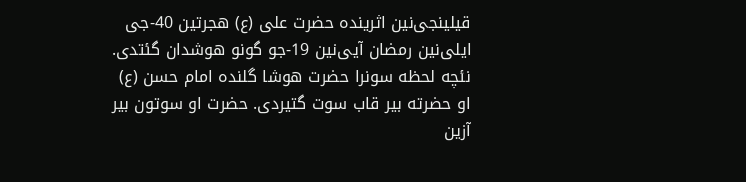قیلینجی‌نین اثرینده حضرت علی (ع) هجرتین 40-جی ایلی‌نین رمضان آیی‌نین 19-جو گونو هوشدان گئتدی. نئچه لحظه سونرا حضرت هوشا گلنده امام حسن (ع) او حضرته بیر قاب سوت گتیردی. حضرت او سوتون بیر آزین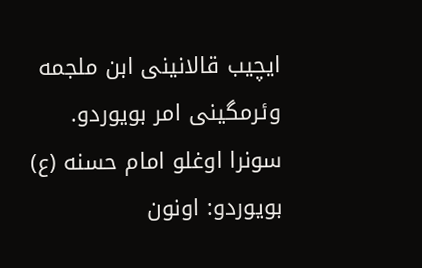ایچیب قالانینی ابن ملجمه وئرمگینی امر بویوردو. سونرا اوغلو امام حسنه (ع) بویوردو: اونون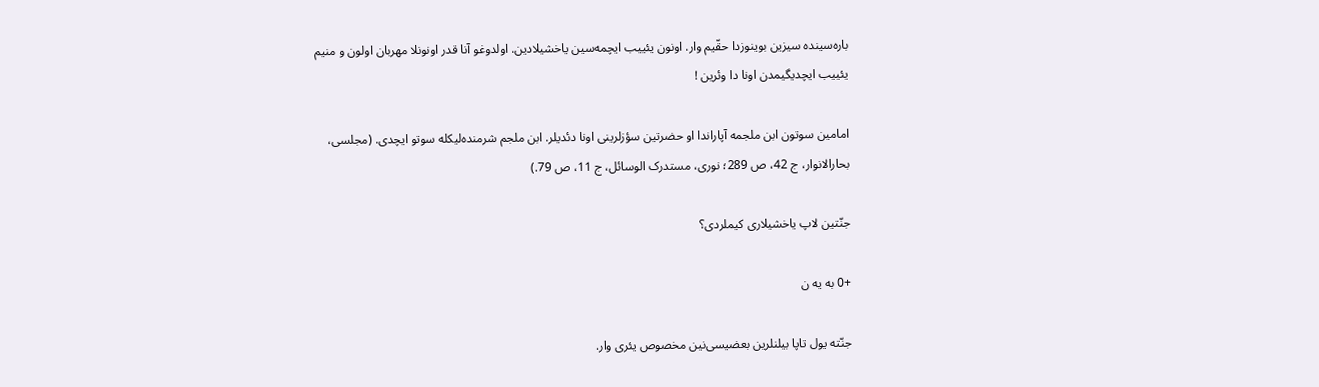باره‌سینده سیزین بوینوزدا حقّیم وار. اونون یئییب ایچمه‌سین یاخشیلادین. اولدوغو آنا قدر اونونلا مهربان اولون و منیم یئییب ایچدیگیمدن اونا دا وئرین !

امامین سوتون ابن ملجمه آپاراندا او حضرتین سؤزلرینی اونا دئدیلر. ابن ملجم شرمنده‌لیکله سوتو ایچدی. (مجلسی، بحارالانوار، ج 42، ص 289؛ نوری، مستدرک الوسائل، ج 11، ص 79.)

جنّتین لاپ یاخشیلاری کیملردی؟

+0 به یه ن

جنّته یول تاپا بیلنلرین بعضیسی‌نین مخصوص یئری وار.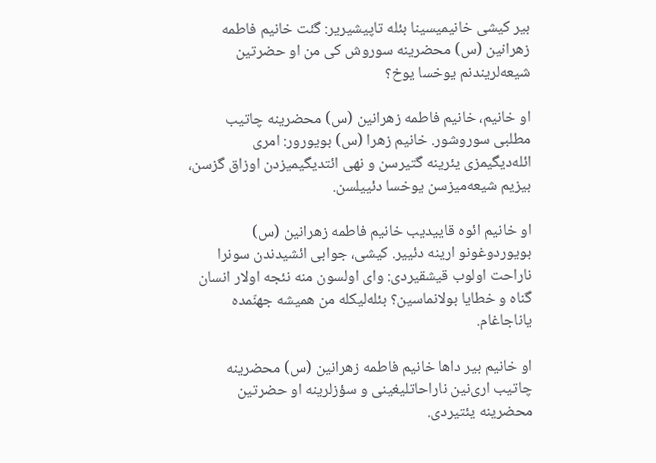بیر کیشی خانیمیسینا بئله تاپیشیریر: گئت خانیم فاطمه زهرانین (س) محضرینه سوروش کی من او حضرتین شیعه‌لریندنم یوخسا یوخ؟

او خانیم، خانیم فاطمه زهرانین (س) محضرینه چاتیب مطلبی سوروشور. خانیم زهرا (س) بویورور: امری ائله‌دیگیمزی یئرینه گتیرسن و نهی ائتدیگیمیزدن اوزاق گزسن، بیزیم شیعه‌میزسن یوخسا دئییلسن.

او خانیم ائوه قاییدیب خانیم فاطمه زهرانین (س) بویوردوغونو ارینه دئییر. کیشی، جوابی ائشیدندن سونرا ناراحت اولوب قیشقیردی: وای اولسون منه نئجه اولار انسان گناه و خطایا بولانماسین؟ بئله‌لیکله من همیشه جهنّمده یاناجاغام.

او خانیم بیر داها خانیم فاطمه زهرانین (س) محضرینه چاتیب اری‌نین ناراحاتلیغینی و سؤزلرینه او حضرتین محضرینه یئتیردی.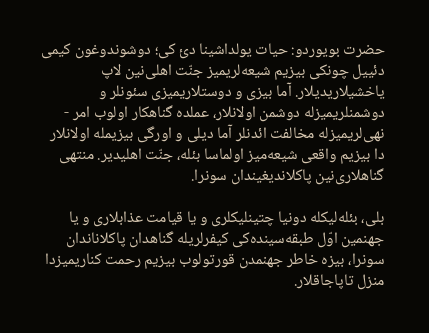حضرت بویوردو: حیات یولداشینا دئ کی؛ دوشوندوغون کیمی دئییل چونکی بیزیم شیعه‌لریمیز جنّت اهلی‌نین لاپ یاخشیلاریدیلار. آما بیزی و دوستلاریمیزی سئونلر و دوشمنلریمیزله دوشمن اولانلار، عملده گناهکار اولوب امر - نهی‌لریمیزله مخالفت ائدنلر آما دیلی و اورگی بیزیمله اولانلار دا بیزیم واقعی شیعه‌میز اولماسا بئله، جنّت اهلیدیر. منتهی گناهلاری‌نین پاکلاندیغیندان سونرا.

بلی، بئله‌لیکله دونیا چتینلیکلری و یا قیامت عذابلاری و یا جهنمین اوّل طبقه‌سینده‌کی کیفرلریله گناهدان پاکلاناندان سونرا، بیزه خاطر جهنمدن قورتولوب بیزیم رحمت کناریمیزدا منزل تاپاجاقلار.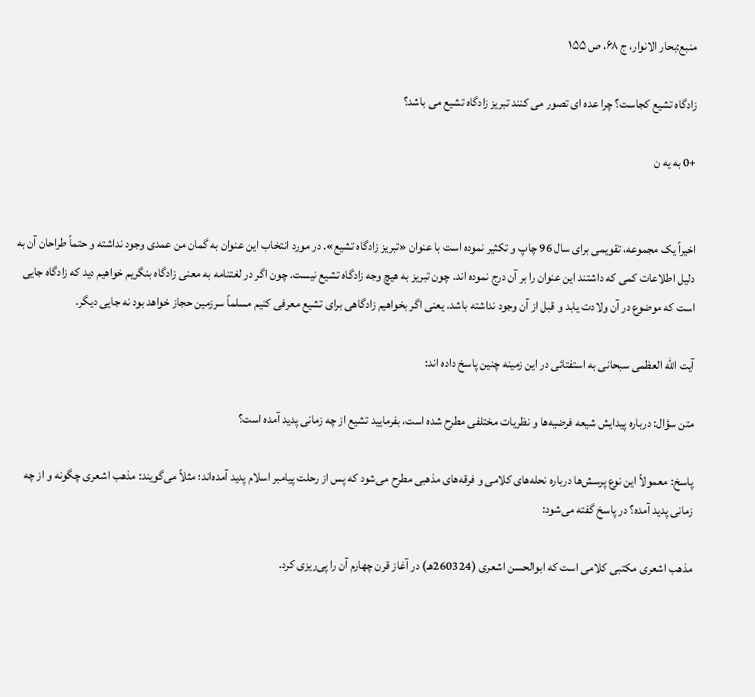منبع:بحار الانوار، ج ۶۸، ص ۱۵۵

زادگاه تشیع کجاست؟ چرا عده ای تصور می کنند تبریز زادگاه تشیع می باشد؟

+0 به یه ن


اخیراً یک مجموعه، تقویمی برای سال 96 چاپ و تکثیر نموده است با عنوان «تبریز زادگاه تشیع». در مورد انتخاب این عنوان به گمان من عمدی وجود نداشته و حتماً طراحان آن به دلیل اطلاعات کمی که داشتند این عنوان را بر آن درج نموده اند. چون تبریز به هیچ وجه زادگاه تشیع نیست. چون اگر در لغتنامه به معنی زادگاه بنگریم خواهیم دید که زادگاه جایی است که موضوع در آن ولادت یابد و قبل از آن وجود نداشته باشد. یعنی اگر بخواهیم زادگاهی برای تشیع معرفی کنیم مسلماً سرزمین حجاز خواهد بود نه جایی دیگر.

آیت الله العظمی سبحانی به استفتائی در این زمینه چنین پاسخ داده اند:

متن سؤال: درباره پیدایش شیعه فرضیه‌ها و نظریات مختلفی مطرح شده است، بفرمایید تشیع از چه زمانی پدید آمده است؟

پاسخ: معمولاً این نوع پرسش‌ها درباره نحله‌های کلامی و فرقه‌های مذهبی مطرح می‌شود که پس از رحلت پیامبر اسلام پدید آمده‌اند؛ مثلاً می‌گویند: مذهب اشعری چگونه و از چه زمانی پدید آمده؟ در پاسخ گفته می‌شود:

مذهب اشعری مکتبی کلامی است که ابوالحسن اشعری (260324هـ) در آغاز قرن چهارم آن را پی‌ریزی کرد.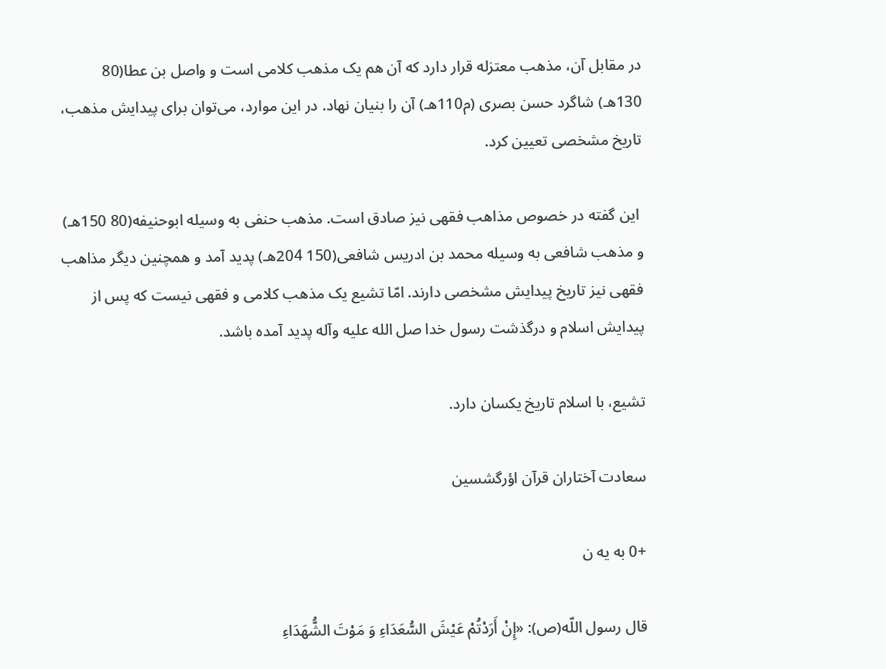در مقابل آن، مذهب معتزله قرار دارد که آن هم یک مذهب کلامی است و واصل بن عطا(80 130هـ) شاگرد حسن بصری (م110هـ) آن را بنیان نهاد. در این موارد، می‌توان برای پیدایش مذهب، تاریخ مشخصی تعیین کرد.

 این گفته در خصوص مذاهب فقهی نیز صادق است. مذهب حنفی به وسیله ابوحنیفه(80 150هـ) و مذهب شافعی به وسیله محمد بن ادریس شافعی(150 204هـ) پدید آمد و همچنین دیگر مذاهب فقهی نیز تاریخ پیدایش مشخصی دارند. امّا تشیع یک مذهب کلامی و فقهی نیست که پس از پیدایش اسلام و درگذشت رسول خدا صل الله علیه وآله پدید آمده باشد.

تشیع، با اسلام تاریخ یکسان دارد.

سعادت آختاران قرآن اؤرگشسین

+0 به یه ن

قال رسول اللّه(ص): «إِنْ أَرَدْتُمْ عَیْشَ السُّعَدَاءِ وَ مَوْتَ الشُّهَدَاءِ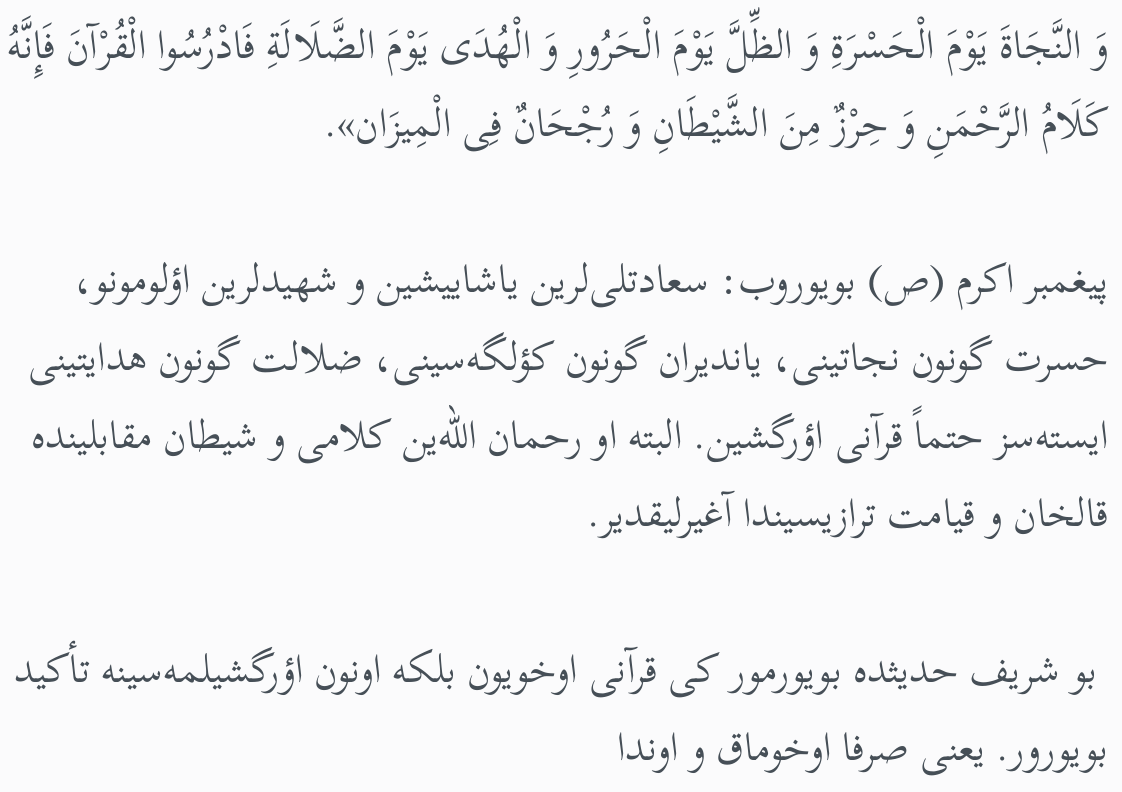وَ النَّجَاةَ یَوْمَ الْحَسْرَةِ وَ الظِّلَّ یَوْمَ الْحَرُورِ وَ الْهُدَی یَوْمَ الضَّلَالَةِ فَادْرُسُوا الْقُرْآنَ فَإِنَّهُ کَلَامُ الرَّحْمَنِ وَ حِرْزٌ مِنَ الشَّیْطَانِ وَ رُجْحَانٌ فِی الْمِیزَان».

پیغمبر اکرم (ص) بویوروب: سعادتلی‌لرین یاشاییشین و شهیدلرین اؤلومونو، حسرت گونون نجاتینی، یاندیران گونون کؤلگه‌سینی، ضلالت گونون هدایتینی ایسته‌سز حتماً قرآنی اؤرگشین. البته او رحمان الله‌ین کلامی و شیطان مقابلینده قالخان و قیامت ترازیسیندا آغیرلیقدیر.

 بو شریف حدیثده بویورمور کی قرآنی اوخویون بلکه اونون اؤرگشیلمه‌سینه تأکید بویورور. یعنی صرفا اوخوماق و اوندا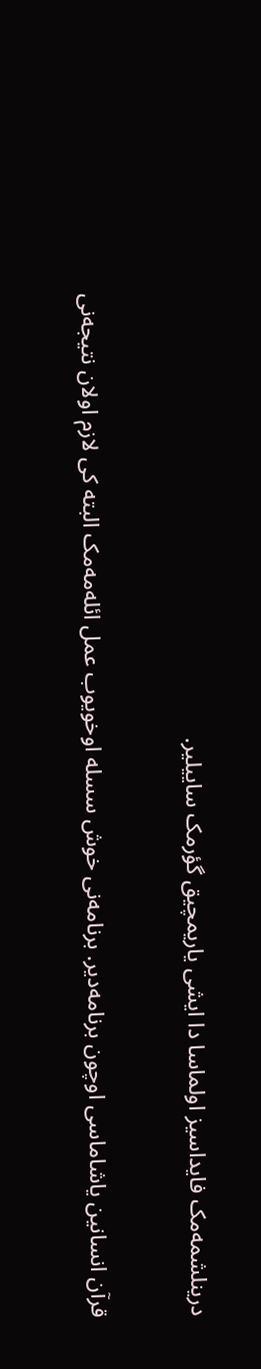درینلشمه‌مک فایداسیز اولماسا دا ایشی یاریمچیق گؤرمک ساییلیر.

قرآن انسانین یاشاماسی اوچون برنامه‌دیر. برنامه‌نی خوش سسله اوخویوب عمل ائله‌مه‌مک البته کی لازم اولان نتیجه‌نی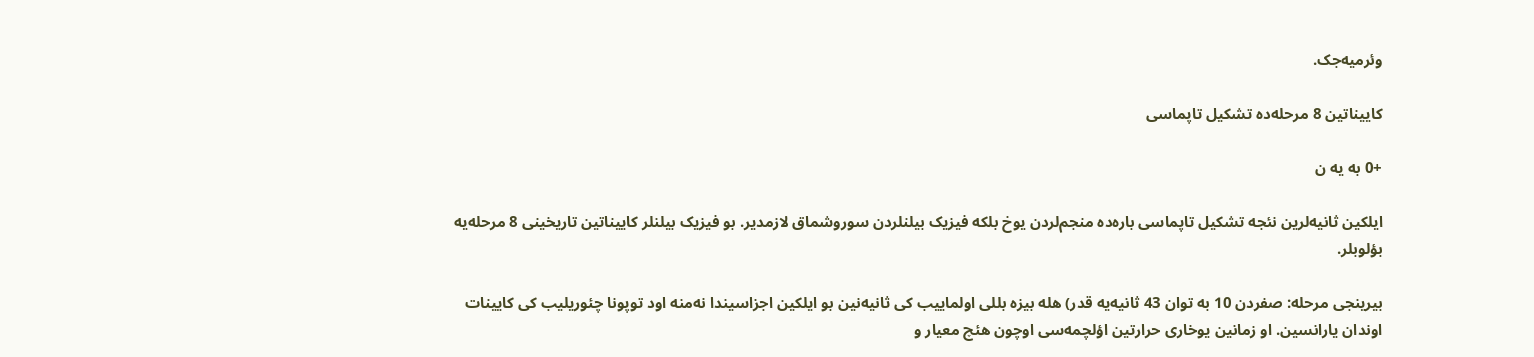وئرمیه‌جک.

کاییناتین 8 مرحله‌ده تشکیل تاپماسی

+0 به یه ن

ایلکین ثانیه‌لرین نئجه تشکیل تاپماسی باره‌ده منجم‌لردن یوخ بلکه فیزیک بیلنلردن سوروشماق لازمدیر. بو فیزیک بیلنلر کاییناتین تاریخینی 8 مرحله‌یه بؤلوبلر.

بیرینجی مرحله: صفردن 10 به توان 43 ثانیه‌یه قدر) هله بیزه بللی اولماییب کی ثانیه‌نین بو ایلکین اجزاسیندا نه‌منه اود توپونا چئوریلیب کی کایینات اوندان یارانسین. او زمانین یوخاری حرارتین اؤلچمه‌سی اوچون هئچ معیار و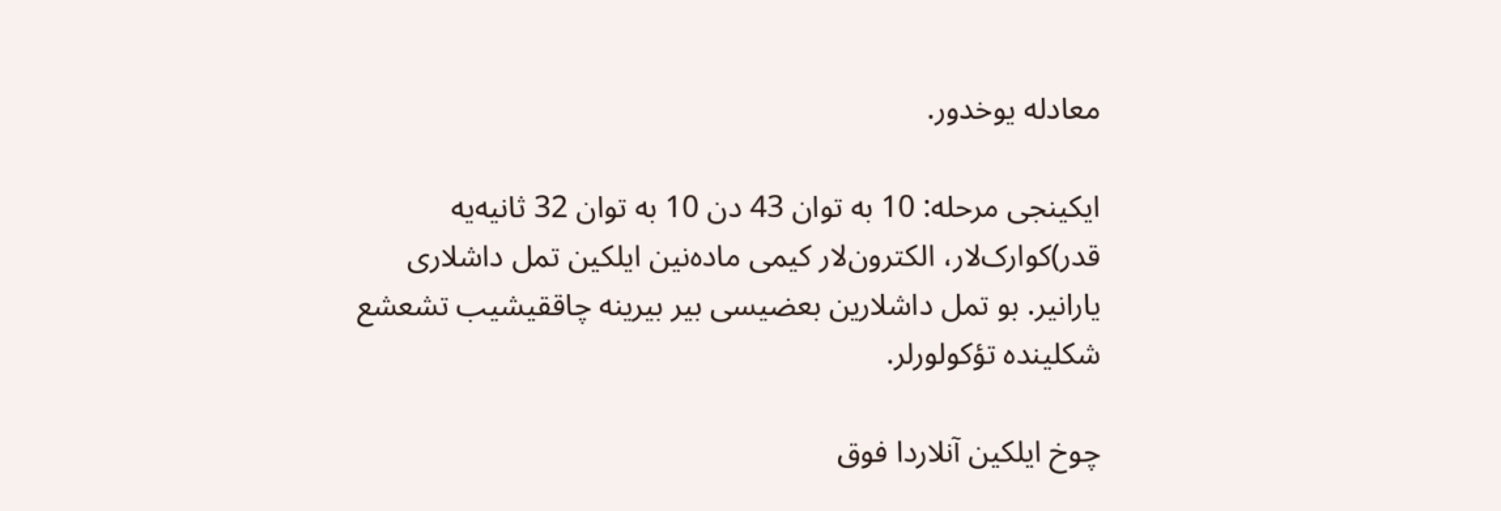معادله یوخدور.

ایکینجی مرحله: 10 به توان 43 دن 10 به توان 32 ثانیه‌یه قدر)کوارک‌لار، الکترون‌لار کیمی ماده‌نین ایلکین تمل داشلاری یارانیر. بو تمل داشلارین بعضیسی بیر بیرینه چاققیشیب تشعشع شکلینده تؤکولورلر.

چوخ ایلکین آنلاردا فوق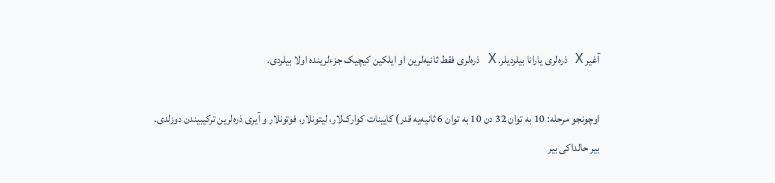آغیر X ذره‌لری یارانا بیلردیلر. X ذره‌لری فقط ثانیه‌لرین او ایلکین کیچیک جزءلرینده اولا بیلردی.

اوچونجو مرحله: 10 به توان 32 دن 10 به توان 6 ثانیه‌یه قدر) کایینات کوارک‌لار، لیتونلار، فوتونلار و آیری ذره‌لرین ترکیبیندن دوزلدی. بیر حالداکی بیر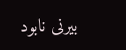بیرنی نابود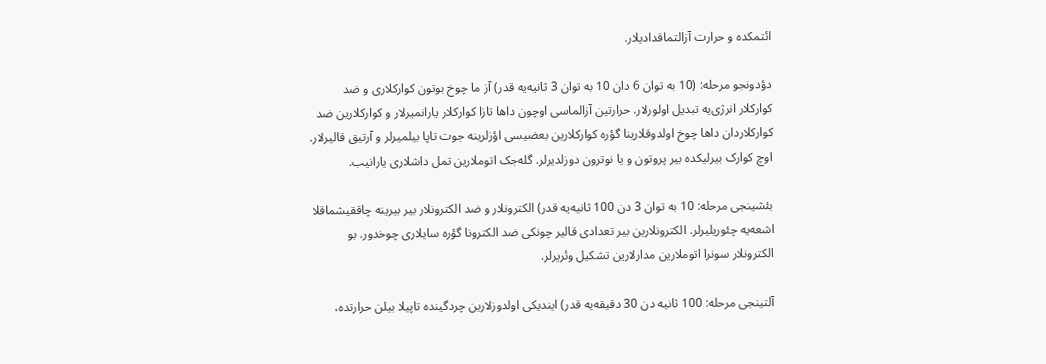ائتمکده و حرارت آزالتماقدادیلار.

دؤدونجو مرحله: (10 به توان 6 دان 10 به توان 3 ثانیه‌یه قدر) آز ما چوخ بوتون کوارکلاری و ضد کوارکلار انرژی‌یه تبدیل اولورلار. حرارتین آزالماسی اوچون داها تازا کوارکلار یارانمیرلار و کوارکلارین ضد کوارکلاردان داها چوخ اولدوقلارینا گؤره کوارکلارین بعضیسی اؤزلرینه جوت تاپا بیلمیرلر و آرتیق قالیرلار. اوچ کوارک بیرلیکده بیر پروتون و یا نوترون دوزلدیرلر. گله‌جک اتوملارین تمل داشلاری یارانیب.

بئشینجی مرحله: 10 به توان 3 دن 100 ثانیه‌یه قدر) الکترونلار و ضد الکترونلار بیر بیرینه چاققیشماقلا اشعه‌یه چئوریلیرلر. الکترونلارین بیر تعدادی قالیر چونکی ضد الکترونا گؤره سایلاری چوخدور. بو الکترونلار سونرا اتوملارین مدارلارین تشکیل وئریرلر.

آلتینجی مرحله: 100 ثانیه دن 30 دقیقه‌یه قدر) ایندیکی اولدوزلارین چردگینده تاپیلا بیلن حرارتده،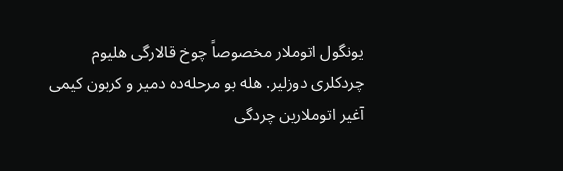یونگول اتوملار مخصوصاً چوخ قالارگی هلیوم چردکلری دوزلیر. هله بو مرحله‌ده دمیر و کربون کیمی آغیر اتوملارین چردگی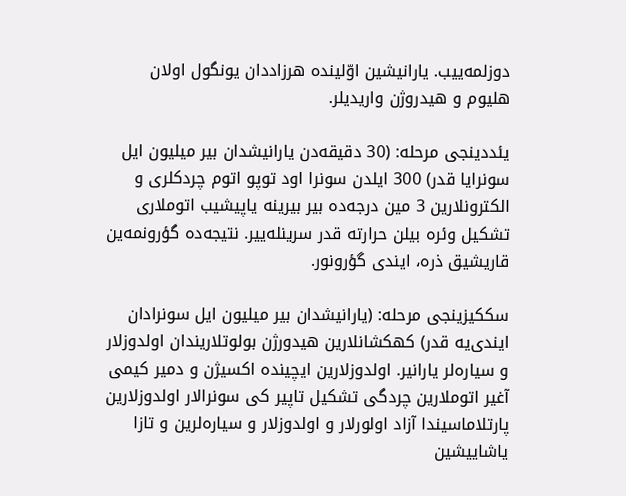دوزلمه‌ییب. یارانیشین اوّلینده هرزاددان یونگول اولان هلیوم و هیدروژن واریدیلر.

یئددینجی مرحله: (30 دقیقه‌دن یارانیشدان بیر میلیون ایل سونرایا قدر) 300 ایلدن سونرا اود توپو اتوم چردکلری و الکترونلارین 3 مین درجه‌ده بیر بیرینه یاپیشیب اتوملاری تشکیل وئره بیلن حرارته قدر سرینله‌ییر. نتیجه‌ده گؤرونمه‌ین قاریشیق ذره، ایندی گؤرونور.

سککیزینجی مرحله: (یارانیشدان بیر میلیون ایل سونرادان ایندی‌یه قدر) کهکشانلارین هیدورژن بولوتلاریندان اولدوزلار و سیاره‌لر یارانیر. اولدوزلارین ایچینده اکسیژن و دمیر کیمی آغیر اتوملارین چردگی تشکیل تاپیر کی سونرالار اولدوزلارین پارتلاماسیندا آزاد اولورلار و اولدوزلار و سیاره‌لرین و تازا یاشاییشین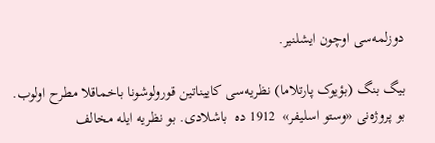دوزلمه‌سی اوچون ایشلنیر.

بیگ بنگ (بؤیوک پارتلاما) نظریه‌سی کاییناتین قورولوشونا باخماقلا مطرح اولوب. بو پروژه‌نی «وستو اسلیفر»  1912 ده  باشلادی. بو نظریه‌ ایله مخالف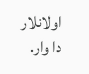اولانلار دا وار.